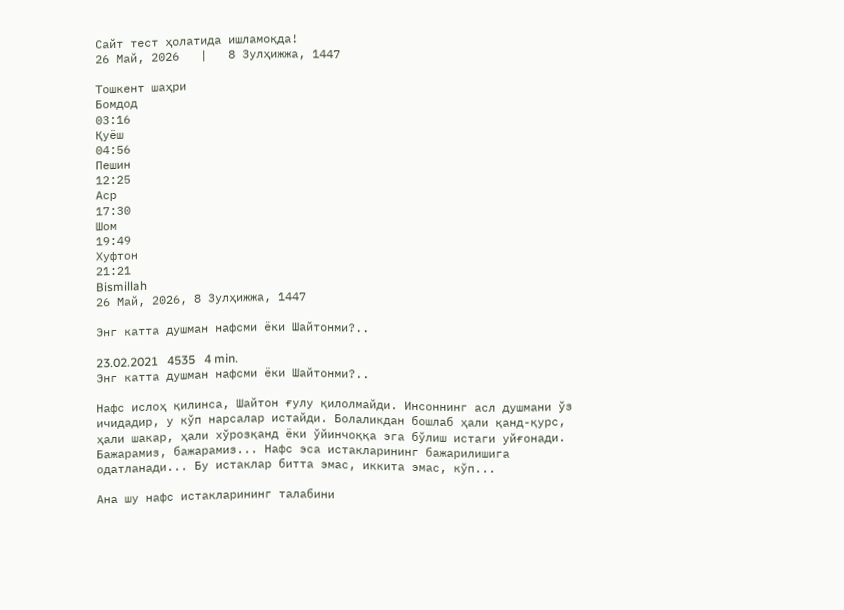Сайт тест ҳолатида ишламоқда!
26 Май, 2026   |   8 Зулҳижжа, 1447

Тошкент шаҳри
Бомдод
03:16
Қуёш
04:56
Пешин
12:25
Аср
17:30
Шом
19:49
Хуфтон
21:21
Bismillah
26 Май, 2026, 8 Зулҳижжа, 1447

Энг катта душман нафсми ёки Шайтонми?..

23.02.2021   4535   4 min.
Энг катта душман нафсми ёки Шайтонми?..

Нафс ислоҳ қилинса, Шайтон ғулу қилолмайди. Инсоннинг асл душмани ўз ичидадир, у кўп нарсалар истайди. Болаликдан бошлаб ҳали қанд-қурс, ҳали шакар, ҳали хўрозқанд ёки ўйинчоққа эга бўлиш истаги уйғонади. Бажарамиз, бажарамиз... Нафс эса истакларининг бажарилишига одатланади... Бу истаклар битта эмас, иккита эмас, кўп...

Ана шу нафс истакларининг талабини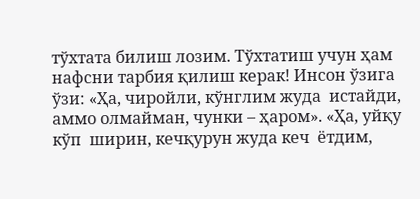тўхтата билиш лозим. Тўхтатиш учун ҳам нафсни тарбия қилиш керак! Инсон ўзига ўзи: «Ҳа, чиройли, кўнглим жуда  истайди, аммо олмайман, чунки – ҳаром». «Ҳа, уйқу кўп  ширин, кечқурун жуда кеч  ётдим,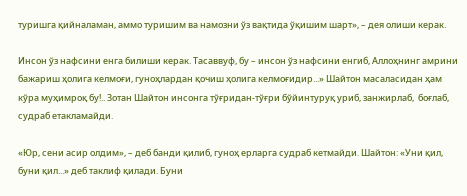туришга қийналаман, аммо туришим ва намозни ўз вақтида ўқишим шарт», – дея олиши керак.

Инсон ўз нафсини енга билиши керак. Тасаввуф, бу – инсон ўз нафсини енгиб, Аллоҳнинг амрини бажариш ҳолига келмоғи, гуноҳлардан қочиш ҳолига келмоғидир...» Шайтон масаласидан ҳам кўра муҳимроқ бу!.. Зотан Шайтон инсонга тўғридан-тўғри бўйинтуруқ уриб, занжирлаб,  боғлаб, судраб етакламайди.

«Юр, сени асир олдим», – деб банди қилиб, гуноҳ ерларга судраб кетмайди. Шайтон: «Уни қил, буни қил...» деб таклиф қилади. Буни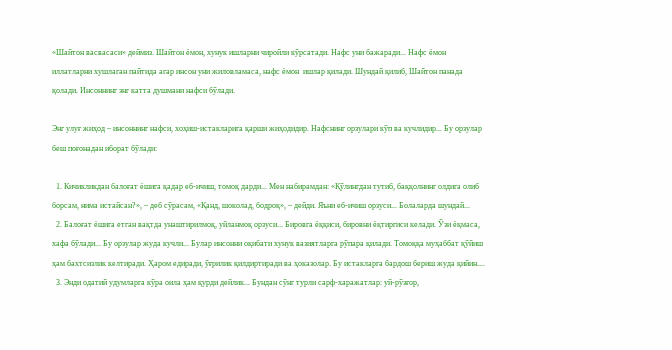«Шайтон васвасаси» деймиз. Шайтон ёмон, хунук ишларни чиройли кўрсатади. Нафс уни бажаради... Нафс ёмон иллатларни хушлаган пайтида агар инсон уни жиловламаса, нафс ёмон  ишлар қилади. Шундай қилиб, Шайтон панада қолади. Инсоннинг энг катта душмани нафси бўлади.

Энг улуғ жиҳод – инсоннинг нафси, хоҳиш-истакларига қарши жиҳодидир. Нафснинг орзулари кўп ва кучлидир... Бу орзулар беш поғонадан иборат бўлади:

  1. Кичикликдан балоғат ёшига қадар еб-ичиш, томоқ дарди... Мен набирамдан: «Қўлингдан тутиб, баққолнинг олдига олиб борсам, нима истайсан?», – деб сўрасам, «Қанд, шоколад, бодроқ», – дейди. Яъни еб-ичиш орзуси... Болаларда шундай...
  2. Балоғат ёшига етган вақтда унаштирилмоқ, уйланмоқ орзуси... Бировга ёққиси, бировни ёқтиргиси келади. Ўзи ёқмаса, хафа бўлади... Бу орзулар жуда кучли... Булар инсонни оқибати хунук вазиятларга рўпара қилади. Томоққа муҳаббат қўйиш ҳам бахтсизлик келтиради. Ҳаром едиради, ўғрилик қилдиртиради ва ҳоказолар. Бу истакларга бардош бериш жуда қийин....
  3. Энди одатий удумларга кўра оила ҳам қурди дейлик... Бундан сўнг турли сарф-харажатлар: уй-рўзғор,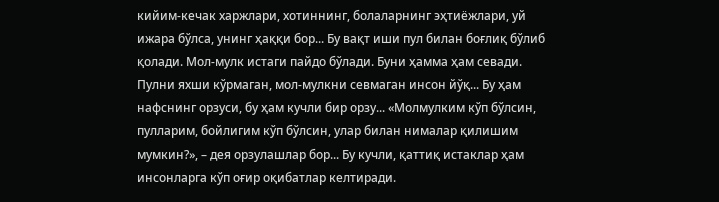кийим-кечак харжлари, хотиннинг, болаларнинг эҳтиёжлари, уй ижара бўлса, унинг ҳаққи бор... Бу вақт иши пул билан боғлиқ бўлиб қолади. Мол-мулк истаги пайдо бўлади. Буни ҳамма ҳам севади. Пулни яхши кўрмаган, мол-мулкни севмаган инсон йўқ... Бу ҳам нафснинг орзуси, бу ҳам кучли бир орзу... «Молмулким кўп бўлсин, пулларим, бойлигим кўп бўлсин, улар билан нималар қилишим мумкин?», – дея орзулашлар бор... Бу кучли, қаттиқ истаклар ҳам инсонларга кўп оғир оқибатлар келтиради.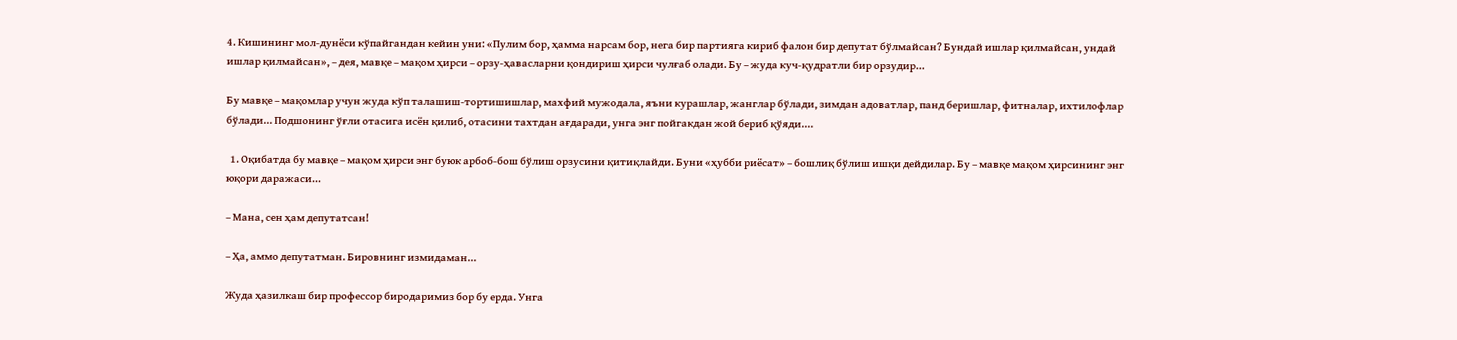4. Кишининг мол-дунёси кўпайгандан кейин уни: «Пулим бор, ҳамма нарсам бор, нега бир партияга кириб фалон бир депутат бўлмайсан? Бундай ишлар қилмайсан, ундай ишлар қилмайсан», – дея, мавқе – мақом ҳирси – орзу-ҳавасларни қондириш ҳирси чулғаб олади. Бу – жуда куч-қудратли бир орзудир...

Бу мавқе – мақомлар учун жуда кўп талашиш-тортишишлар, махфий мужодала, яъни курашлар, жанглар бўлади, зимдан адоватлар, панд беришлар, фитналар, ихтилофлар бўлади... Подшонинг ўғли отасига исён қилиб, отасини тахтдан ағдаради, унга энг пойгакдан жой бериб қўяди....

  1. Оқибатда бу мавқе – мақом ҳирси энг буюк арбоб-бош бўлиш орзусини қитиқлайди. Буни «ҳубби риёсат» – бошлиқ бўлиш ишқи дейдилар. Бу – мавқе мақом ҳирсининг энг юқори даражаси...

– Мана, сен ҳам депутатсан!

– Ҳа, аммо депутатман. Бировнинг измидаман...

Жуда ҳазилкаш бир профессор биродаримиз бор бу ерда. Унга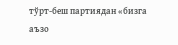тўрт-беш партиядан «бизга аъзо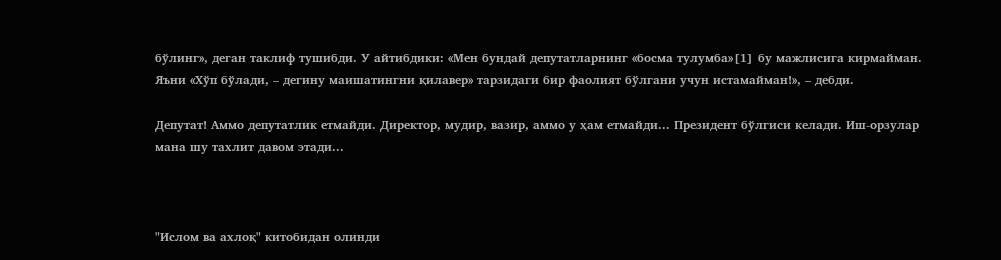бўлинг», деган таклиф тушибди. У айтибдики: «Мен бундай депутатларнинг «босма тулумба»[1] бу мажлисига кирмайман. Яъни «Хўп бўлади, – дегину маишатингни қилавер» тарзидаги бир фаолият бўлгани учун истамайман!», – дебди.

Депутат! Аммо депутатлик етмайди. Директор, мудир, вазир, аммо у ҳам етмайди... Президент бўлгиси келади. Иш-орзулар мана шу тахлит давом этади...



"Ислом ва ахлоқ" китобидан олинди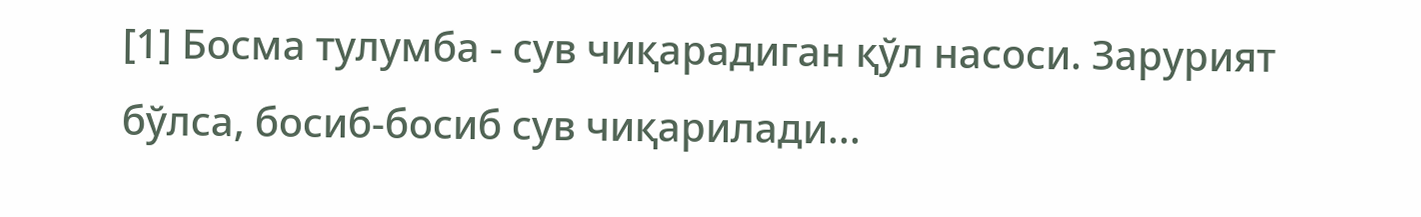[1] Босма тулумба - сув чиқарадиган қўл насоси. Зарурият бўлса, босиб-босиб сув чиқарилади...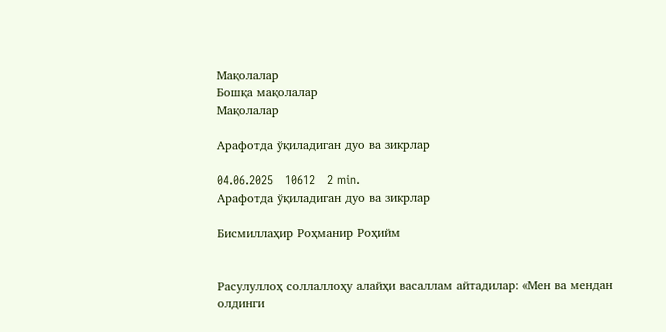Мақолалар
Бошқа мақолалар
Мақолалар

Арафотда ўқиладиган дуо ва зикрлар

04.06.2025   10612   2 min.
Арафотда ўқиладиган дуо ва зикрлар

Бисмиллаҳир Роҳманир Роҳийм


Расулуллоҳ соллаллоҳу алайҳи васаллам айтадилар: «Мен ва мендан олдинги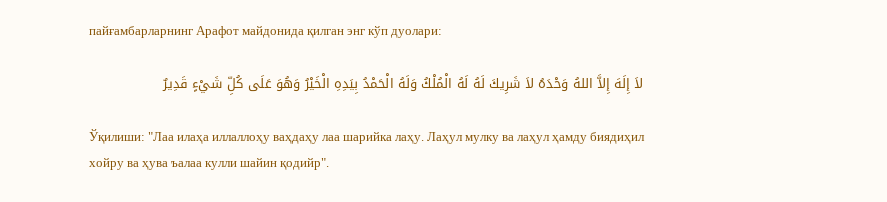пайғамбарларнинг Арафот майдонида қилган энг кўп дуолари:

لاَ إِلَهَ إِلاَّ اللهُ وَحْدَهُ لاَ شَرِيكَ لَهُ لَهُ الْمُلْكُ وَلَهُ الْحَمْدُ بِيَدِهِ الْخَيْرُ وَهُوَ عَلَى كُلِّ شَيْءٍ قَدِيرٌ

Ўқилиши: "Лаа илаҳа иллаллоҳу ваҳдаҳу лаа шарийка лаҳу. Лаҳул мулку ва лаҳул ҳамду биядиҳил хойру ва ҳува ъалаа кулли шайин қодийр".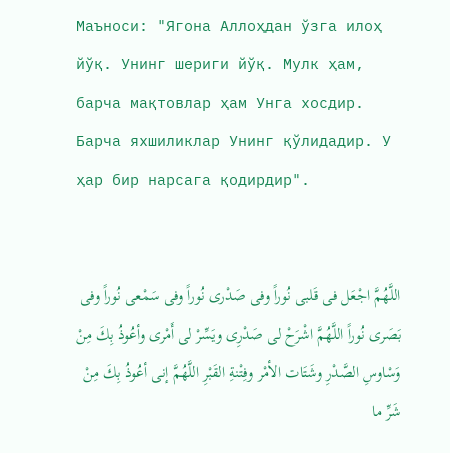Маъноси: "Ягона Аллоҳдан ўзга илоҳ йўқ. Унинг шериги йўқ. Мулк ҳам, барча мақтовлар ҳам Унга хосдир. Барча яхшиликлар Унинг қўлидадир. У ҳар бир нарсага қодирдир".


اللَّهُمَّ اجْعَل فى قَلبى نُوراً وفى صَدْرى نُوراً وفى سَمْعى نُوراً وفى بَصَرى نُوراً اللَّهُمَّ اشْرَحْ لى صَدْرِى ويَسِّرْ لى أَمْرى وأعُوذُ بِكَ مِنْ وَسْاوسِ الصَّدْرِ وشَتَات الأمْر وفِتْنةِ القَبْرِ اللَّهُمَّ إنى أعُوذُ بِكَ مِنْ شَرِّ ما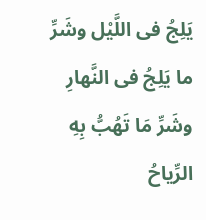يَلِجُ فى اللَّيْل وشَرِّ ما يَلِجُ فى النَّهارِ وشَرِّ مَا تَهُبُّ بِهِ الرِّياحُ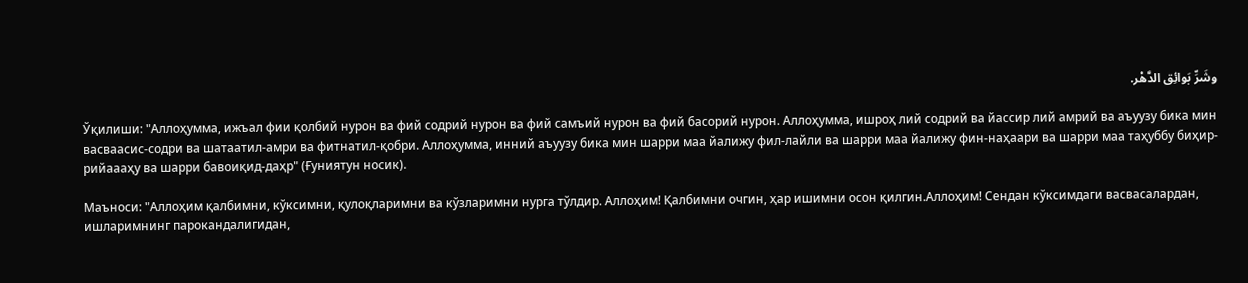وشَرِّ بَوائِق الدَّهْر.

Ўқилиши: "Аллоҳумма, ижъал фии қолбий нурон ва фий содрий нурон ва фий самъий нурон ва фий басорий нурон. Аллоҳумма, ишроҳ лий содрий ва йассир лий амрий ва аъуузу бика мин васваасис-содри ва шатаатил-амри ва фитнатил-қобри. Аллоҳумма, инний аъуузу бика мин шарри маа йалижу фил-лайли ва шарри маа йалижу фин-наҳаари ва шарри маа таҳуббу биҳир-рийаааҳу ва шарри бавоиқид-даҳр" (Ғуниятун носик).

Маъноси: "Аллоҳим қалбимни, кўксимни, қулоқларимни ва кўзларимни нурга тўлдир. Аллоҳим! Қалбимни очгин, ҳар ишимни осон қилгин.Аллоҳим! Сендан кўксимдаги васвасалардан, ишларимнинг парокандалигидан,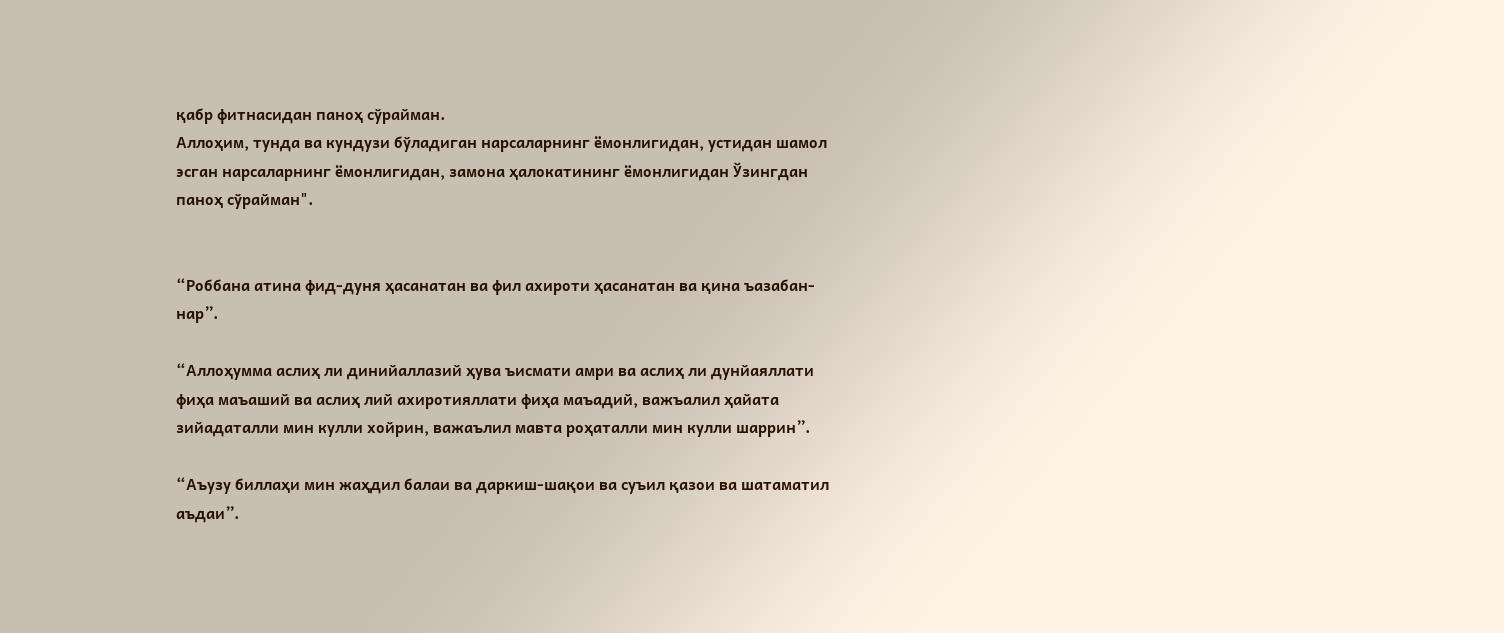қабр фитнасидан паноҳ сўрайман.
Аллоҳим, тунда ва кундузи бўладиган нарсаларнинг ёмонлигидан, устидан шамол эсган нарсаларнинг ёмонлигидан, замона ҳалокатининг ёмонлигидан Ўзингдан паноҳ сўрайман".


“Роббана атина фид-дуня ҳасанатан ва фил ахироти ҳасанатан ва қина ъазабан-нар”.

“Аллоҳумма аслиҳ ли динийаллазий ҳува ъисмати амри ва аслиҳ ли дунйаяллати фиҳа маъаший ва аслиҳ лий ахиротияллати фиҳа маъадий, важъалил ҳайата зийадаталли мин кулли хойрин, важаълил мавта роҳаталли мин кулли шаррин”.

“Аъузу биллаҳи мин жаҳдил балаи ва даркиш-шақои ва суъил қазои ва шатаматил аъдаи”.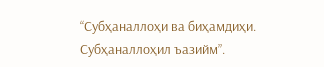“Субҳаналлоҳи ва биҳамдиҳи. Субҳаналлоҳил ъазийм”.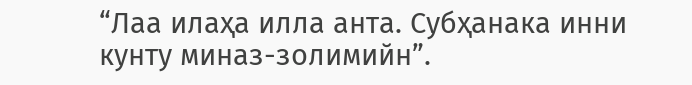“Лаа илаҳа илла анта. Субҳанака инни кунту миназ-золимийн”.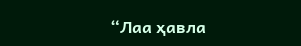“Лаа ҳавла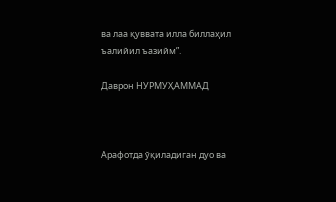ва лаа қуввата илла биллаҳил ъалийил ъазийм”.

Даврон НУРМУҲАММАД



Арафотда ўқиладиган дуо ва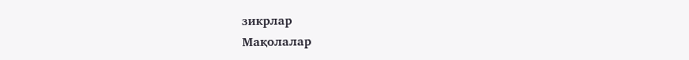зикрлар
Мақолалар